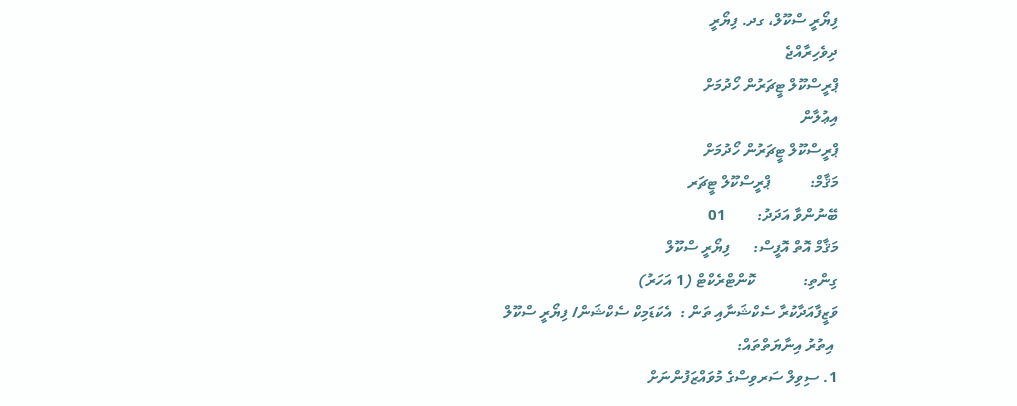ފިޔޯރީ ސްކޫލް، ގދ. ފިޔޯރީ
ދިވެހިރާއްޖެ
ޕްރީސްކޫލް ޓީޗަރުން ހޯދުމަށް
އިޢުލާން
ޕްރީސްކޫލް ޓީޗަރުން ހޯދުމަށް
މަޤާމް:          ޕްރީސްކޫލް ޓީޗަރ
ބޭނުންވާ އަދަދު:        01
މަޤާމް އޮތް އޮފީސް:      ފިޔޯރީ ސްކޫލް
ގިންތި:            ކޮންޓްރެކްޓް (1 އަހަރު)
ވަޒީފާއަދާކުރާ ސެކްޝަނާއި ތަން :  އެކަޑަމިކް ސެކްޝަން/ ފިޔޯރީ ސްކޫލް
 އިތުރު އިނާޔަތްތައް:
1. ސިވިލް ސަރވިސްގެ މުވައްޒަފުންނަށް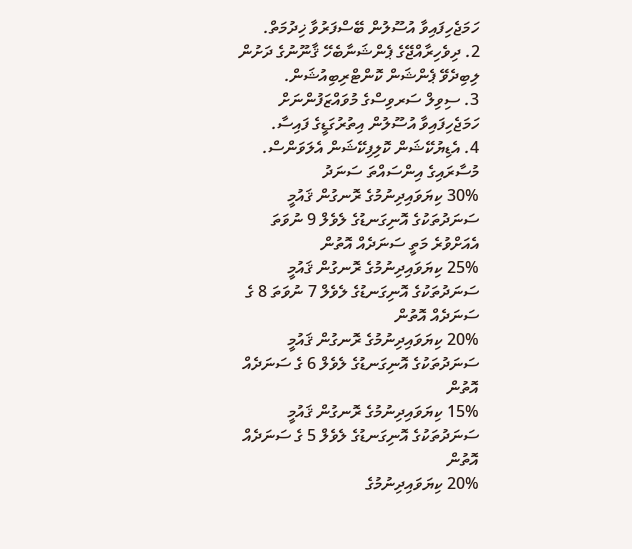ހަމަޖެހިފައިވާ އުސޫލުން ބޭސްފަރުވާ ޚިދުމަތް.
2. ދިވެހިރާއްޖޭގެ ޕެންޝަނާބެހޭ ޤާނޫނުގެ ދަށުން ލިބިދެވޭ ޕެންޝަން ކޮންޓްރިބިއުޝަން.
3. ސިވިލް ސަރވިސްގެ މުވައްޒަފުންނަށް ހަމަޖެހިފައިވާ އުސޫލުން އިތުރުގަޑީގެ ފައިސާ.
4. އެޑިޔުކޭޝަން ކޮލިފިކޭޝަން އެލަވަންސް.
މުސާރައިގެ އިންސައްތަ ސަނަދު
30% ކިޔަވައިދިނުމުގެ ރޮނގުން ޤައުމީ ސަނަދުތަކުގެ އޮނިގަނޑުގެ ލެވެލް 9 ނުވަތަ އެއަށްވުރެ މަތީ ސަނަދެއް އޮތުން
25% ކިޔަވައިދިނުމުގެ ރޮނގުން ޤައުމީ ސަނަދުތަކުގެ އޮނިގަނޑުގެ ލެވެލް 7 ނުވަތަ 8 ގެ ސަނަދެއް އޮތުން
20% ކިޔަވައިދިނުމުގެ ރޮނގުން ޤައުމީ ސަނަދުތަކުގެ އޮނިގަނޑުގެ ލެވެލް 6 ގެ ސަނަދެއް އޮތުން
15% ކިޔަވައިދިނުމުގެ ރޮނގުން ޤައުމީ ސަނަދުތަކުގެ އޮނިގަނޑުގެ ލެވެލް 5 ގެ ސަނަދެއް އޮތުން
20% ކިޔަވައިދިނުމުގެ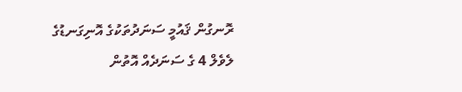ރޮނގުން ޤައުމީ ސަނަދުތަކުގެ އޮނިގަނޑުގެ ލެވެލް 4 ގެ ސަނަދެއް އޮތުން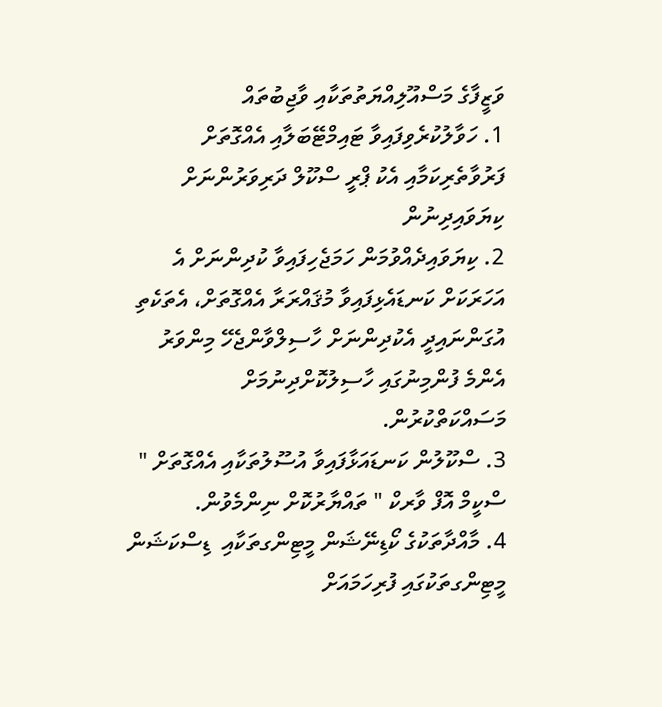ވަޒީފާގެ މަސްއޫލިއްޔަތުތަކާއި ވާޖިބުތައް
1. ހަވާލުކުރެވިފައިވާ ޓައިމްޓޭބަލާއި އެއްގޮތަށް ފަރުވާތެރިކަމާއި އެކު ޕްރީ ސްކޫލް ދަރިވަރުންނަށް ކިޔަވައިދިނުން
2. ކިޔަވައިދެއްވުމަން ހަމަޖެހިފައިވާ ކުދިންނަށް އެ އަހަރަކަށް ކަނޑައެޅިފައިވާ މުޤައްރަރާ އެއްގޮތަށް، އެތަކެތި އުގަންނައިދީ އެކުދިންނަށް ހާސިލްވާންޖެހޭ މިންވަރު އެންމެ ފުންމިނުގައި ހާސިލުކޮށްދިނުމަށް މަސައްކަތްކުރުން.
3. ސްކޫލުން ކަނޑައަޅާފައިވާ އުސޫލުތަކާއި އެއްގޮތަށް " ސްކީމް އޮފް ވާރކް " ތައްޔާރުކޮށް ނިންމެވުން.
4. މާއްދާތަކުގެ ކޯޑިނޭޝަން މީޓިންގތަކާއި  ޑިސްކަޝަން މީޓިންގތަކުގައި ފުރިހަމައަށް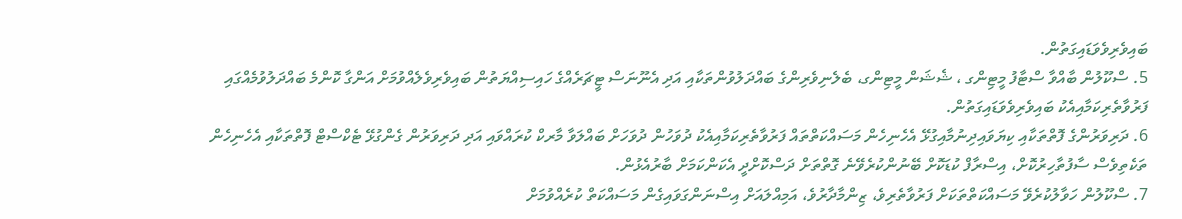ބައިވެރިވެވަޑައިގަތުން.
5. ސްކޫލުން ބާއްވާ ސްޓާފު މީޓިންގ ، ޝެޝަން މީޓިންގ، ބެލެނިވެރިންގެ ބައްދަލުވުންތަކާއި އަދި އެނޫނަސް ޓީޗަރެއްގެ ހައިސިއްޔަތުން ބައިވެރިވެލެއްވުމަށް އަންގާ ކޮންމެ ބައްދަލުވުމެއްގައި ފަރުވާތެރިކަމާއިއެކު ބައިވެރިވެވަޑައިގަތުން.
6. ދަރިވަރުންގެ ފޮތްތަކާއި ކިޔަވައިދިނުމާއިގުޅޭ އެހެނިހެން މަސައްކަތްތައް ފަރުވާތެރިކަމާއިއެކު ދުވަހުން ދުވަހަށް ބައްލަވާ މާރކް ކުރައްވައި އަދި ދަރިވަރުން ގެންގުޅޭ ޓެކްސްޓް ފޮތްތަކާއި އެހެނިހެން ތަކެތިވެސް ސާފުތާހިރުކޮށް، އިސްރާފް ކުޑަކޮށް ބޭނުންކުރެވޭނެ ގޮތްތަށް ދަސްކޮށްދީ އެކަންކަމަށް ބާރުއެޅުން.
7. ސްކޫލުން ހަވާލުކުރެވޭ މަސައްކަތްތަކަށް ފަރުވާތެރިވެ، ޒިންމާދާރުވެ، އަމިއްލައަށް އިސްނަންގަވައިގެން މަސައްކަތް ކުރެއްވުމަށް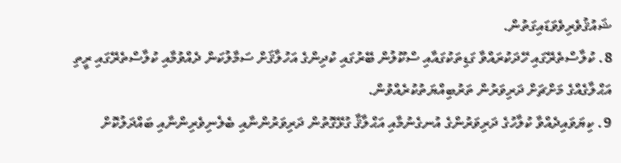ޝައުޤުވެރިވެވަޑައިގަތުން.
8. ކުލާސްތެރޭގައި ހޭދަކުރައްވާ ގަޑިތަކުގައާއި ސްކޫލުން ބޭރުގައި ކުދިންގެ އަހުލާޤަށް ސަމާލުކަން ދެއްވުމާއި ކުލާސްތެރޭގައި ރީތި އަޙްލާގެއްގެ މަށްޗަށް ދަރިވަރުން ތަރުބިއްޔަތުކުރެއްވުން.
9. ކިޔަވައިދެއްވާ ކުލާހުގެ ދަރިވަރުންގެ އުނގެނުމާއި އަޙްލާޤާ ގުޅޭގޮތުން ދަރިވަރުންނާއި ބެލެނިވެރިންނާއި ބައްދަލުކޮށް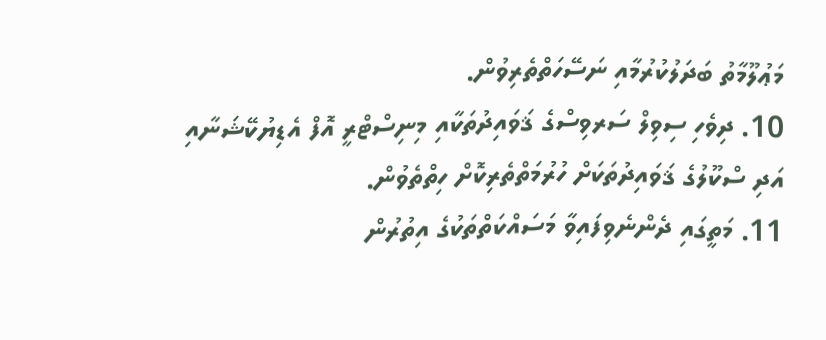މަޢުލޫމާތު ބަދަލުކުރުމާއި ނަސޭހަތްތެރިވުން.
10. ދިވެހި ސިވިލް ސަރވިސްގެ ޤަވައިދުތަކާއި މިނިސްޓްރީ އޮފް އެޑިޔުކޭޝަނާއި އަދި ސްކޫލުގެ ޤަވައިދުތަކަށް ހުރުމަތްތެރިކޮށް ހިތްތެވުން.
11. މަތީގައި ދެންނެވިފައިވާ މަސައްކަތްތަކުގެ އިތުރުން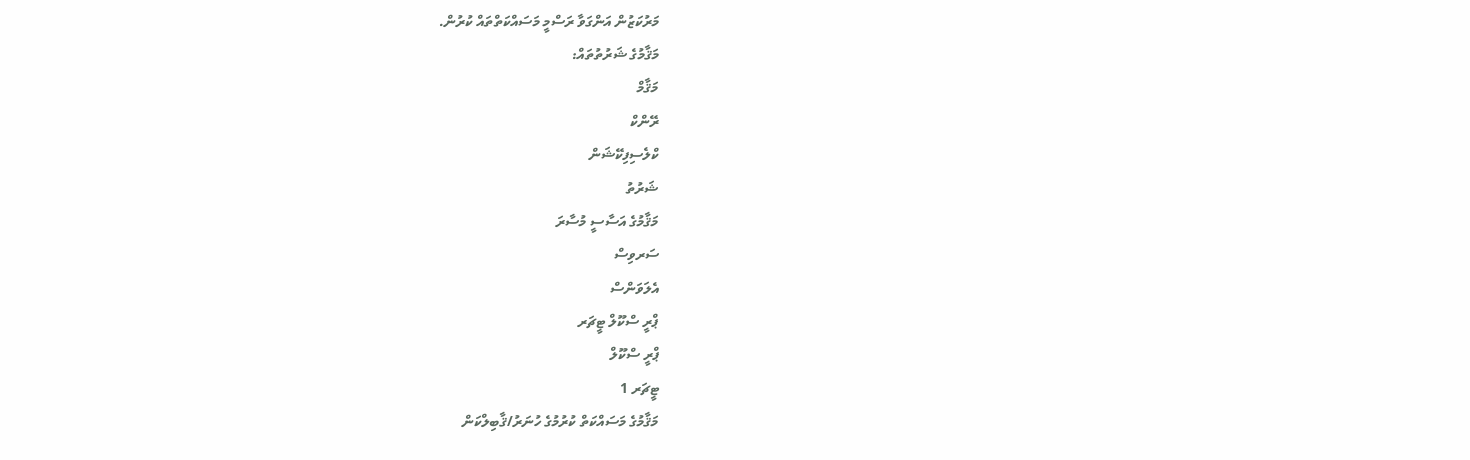މަރުކަޒުން އަންގަވާ ރަސްމީ މަސައްކަތްތައް ކުރުން.
މަޤާމުގެ ޝަރުތުތައް:
މަޤާމް
ރޭންކް
ކްލެސިފިކޭޝަން
ޝަރުތު
މަޤާމުގެ އަސާސީ މުސާރަ
ސަރވިސް
އެލަވަންސް
ޕްރީ ސްކޫލް ޓީޗަރ
ޕްރީ ސްކޫލް
ޓީޗަރ 1
މަޤާމުގެ މަސައްކަތް ކުރުމުގެ ހުނަރު/ޤާބިލްކަން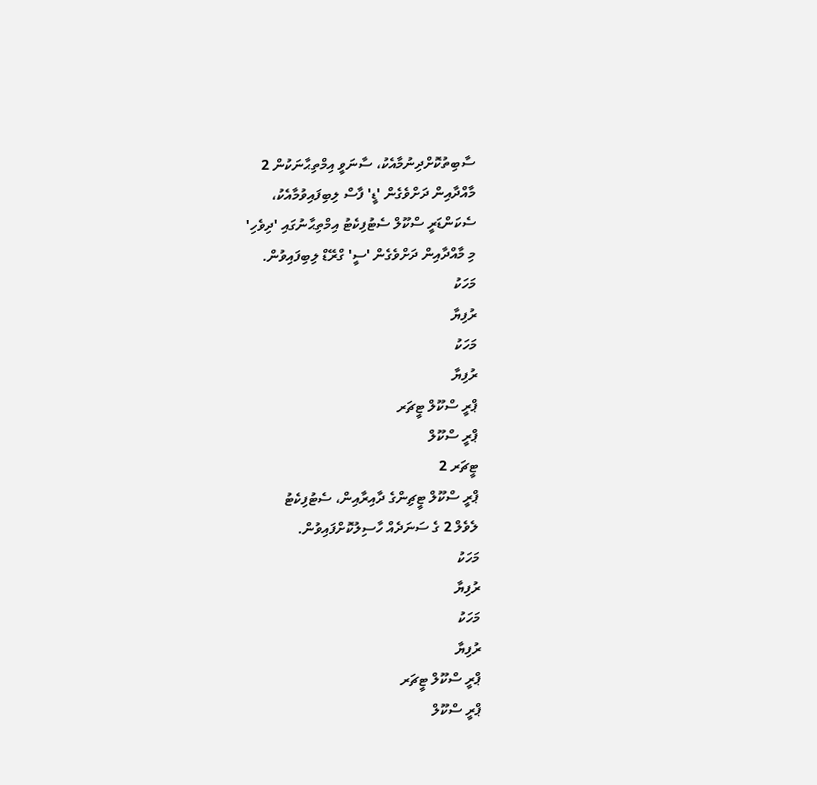ސާބިތުކޮށްދިނުމާއެކު، ސާނަވީ އިމްތިޙާނަކުން 2
މާއްދާއިން ދަށްވެގެން 'ޑީ' ފާސް ލިބިފައިވުމާއެކު،
ސެކަންޑަރީ ސްކޫލް ސެޓުފިކެޓު އިމްތިޙާނުގައި 'ދިވެހި'
މި މާއްދާއިން ދަށްވެގެން 'ސީ' ގްރޭޑް ލިބިފައިވުން.
މަހަކު
ރުފިޔާ
މަހަކު
ރުފިޔާ
ޕްރީ ސްކޫލް ޓީޗަރ
ޕްރީ ސްކޫލް
ޓީޗަރ 2
ޕްރީ ސްކޫލް ޓީޗިންގެ ދާއިރާއިން، ސެޓުފިކެޓު
ލެވެލް 2 ގެ ސަނަދެއް ހާސިލުކޮށްފައިވުން.
މަހަކު
ރުފިޔާ
މަހަކު
ރުފިޔާ
ޕްރީ ސްކޫލް ޓީޗަރ
ޕްރީ ސްކޫލް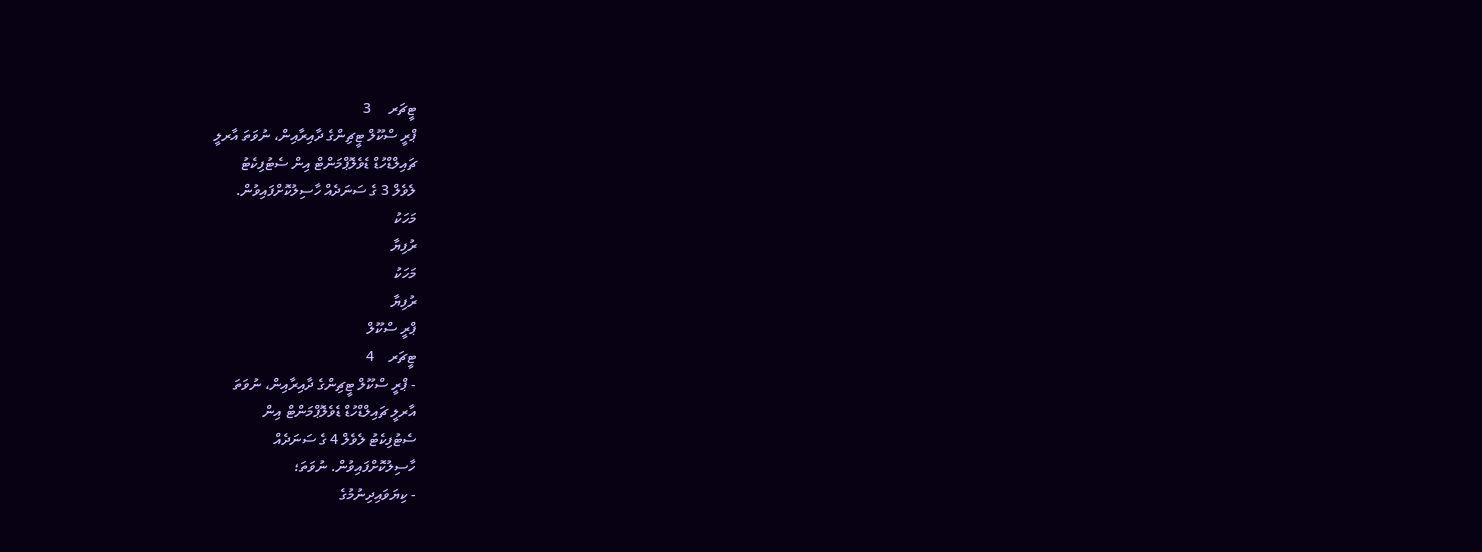ޓީޗަރ     3
ޕްރީ ސްކޫލް ޓީޗިންގެ ދާއިރާއިން، ނުވަތަ އާރލީ
ޗައިލްޑްހުޑް ޑެވެލޮޕްމަންޓް އިން ސެޓުފިކެޓު
ލެވެލް 3 ގެ ސަނަދެއް ހާސިލުކޮށްފައިވުން.
މަހަކު
ރުފިޔާ
މަހަކު
ރުފިޔާ
ޕްރީ ސްކޫލް
ޓީޗަރ    4
- ޕްރީ ސްކޫލް ޓީޗިންގެ ދާއިރާއިން، ނުވަތަ
އާރލީ ޗައިލްޑްހުޑް ޑެވެލޮޕްމަންޓް އިން
ސެޓުފިކެޓު ލެވެލް 4 ގެ ސަނަދެއް
ހާސިލުކޮށްފައިވުން. ނުވަތަ؛
- ކިޔަވައިދިނުމުގެ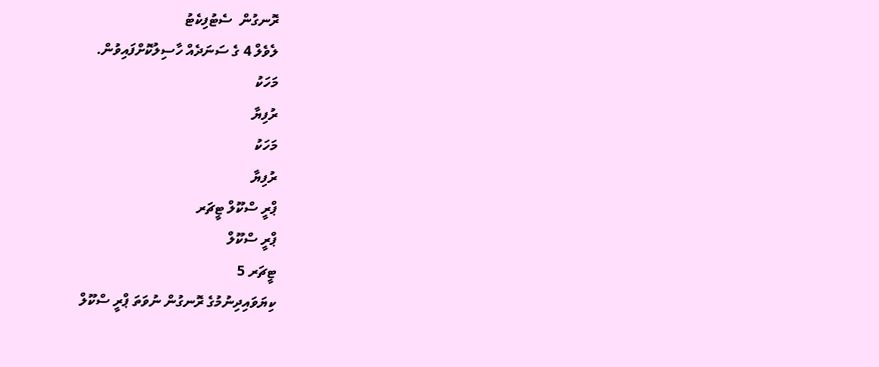ރޮނގުން  ސެޓުފިކެޓު
ލެވެލް 4 ގެ ސަނަދެއް ހާސިލުކޮށްފައިވުން.
މަހަކު
ރުފިޔާ
މަހަކު
ރުފިޔާ
ޕްރީ ސްކޫލް ޓީޗަރ
ޕްރީ ސްކޫލް
ޓީޗަރ 5
ކިޔަވައިދިނުމުގެ ރޮނގުން ނުވަތަ ޕްރީ ސްކޫލް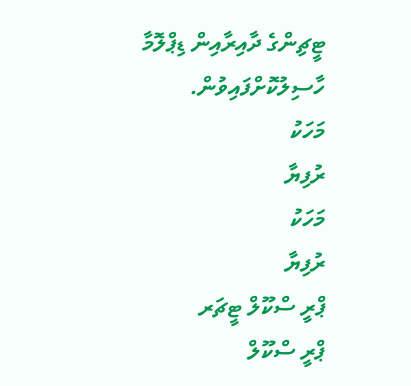ޓީޗިންގެ ދާއިރާއިން ޑިޕްލޮމާ ހާސިލުކޮށްފައިވުން.
މަހަކު
ރުފިޔާ
މަހަކު
ރުފިޔާ
ޕްރީ ސްކޫލް ޓީޗަރ
ޕްރީ ސްކޫލް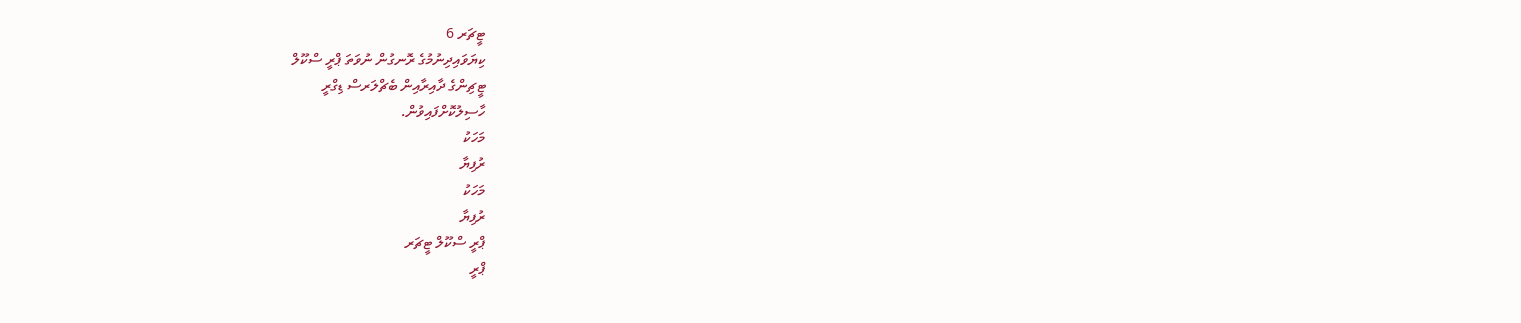ޓީޗަރ 6
ކިޔަވައިދިނުމުގެ ރޮނގުން ނުވަތަ ޕްރީ ސްކޫލް
ޓީޗިންގެ ދާއިރާއިން ބެޗްލަރސް ޑިގްރީ
ހާސިލުކޮށްފައިވުން.
މަހަކު
ރުފިޔާ
މަހަކު
ރުފިޔާ
ޕްރީ ސްކޫލް ޓީޗަރ
ޕްރީ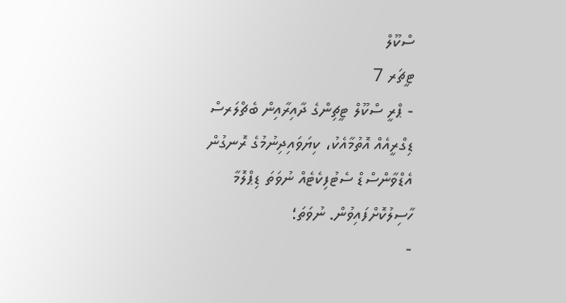ސްކޫލް
ޓީޗަރ 7
- ޕްރީ ސްކޫލް ޓީޗިންގެ ދާއިރާއިން ބެޗްލަރސް
ޑިގްރީއެއް އޮތުމާއެކު، ކިޔަވައިދިނުމުގެ ރޮނގުން
އެޑްވާންސްޑް ސެޓުފިކެޓެއް ނުވަތަ ޑިޕްލޮމާ
ހާސިލުކޮށްފައިވުން. ނުވަތަ؛
-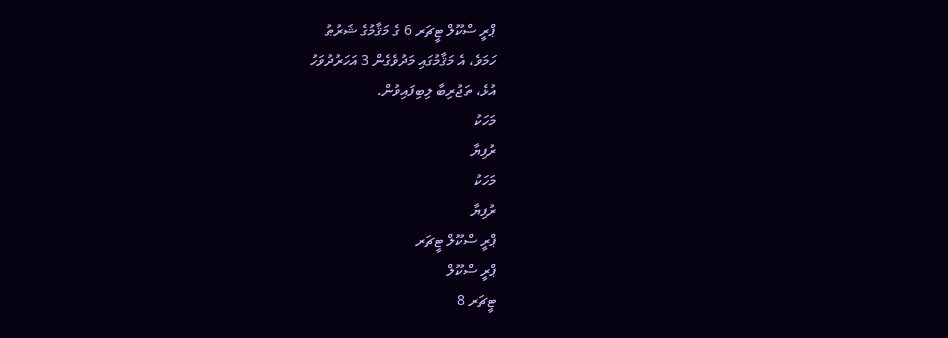ޕްރީ ސްކޫލް ޓީޗަރ 6 ގެ މަޤާމުގެ ޝަރުޠު
ހަމަވެ، އެ މަޤާމުގައި މަދުވެގެން 3 އަހަރުދުވަހު
އުޅެ، ތަޖުރިބާ ލިބިފައިވުން.
މަހަކު
ރުފިޔާ
މަހަކު
ރުފިޔާ
ޕްރީ ސްކޫލް ޓީޗަރ
ޕްރީ ސްކޫލް
ޓީޗަރ 8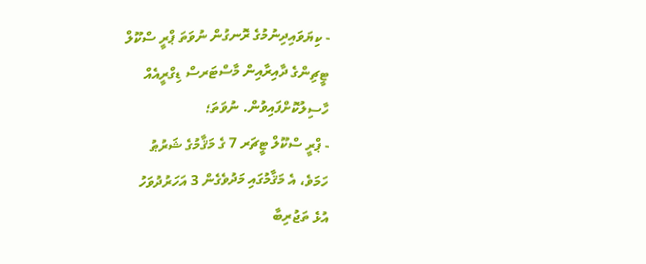- ކިޔަވައިދިނުމުގެ ރޮނގުން ނުވަތަ ޕްރީ ސްކޫލް
ޓީޗިންގެ ދާއިރާއިން މާސްޓަރސް ޑިގްރީއެއް
ހާސިލުކޮށްފައިވުން. ނުވަތަ؛
- ޕްރީ ސްކޫލް ޓީޗަރ 7 ގެ މަޤާމުގެ ޝަރުޠު
ހަމަވެ، އެ މަޤާމުގައި މަދުވެގެން 3 އަހަރުދުވަހު
އުޅެ ތަޖުރިބާ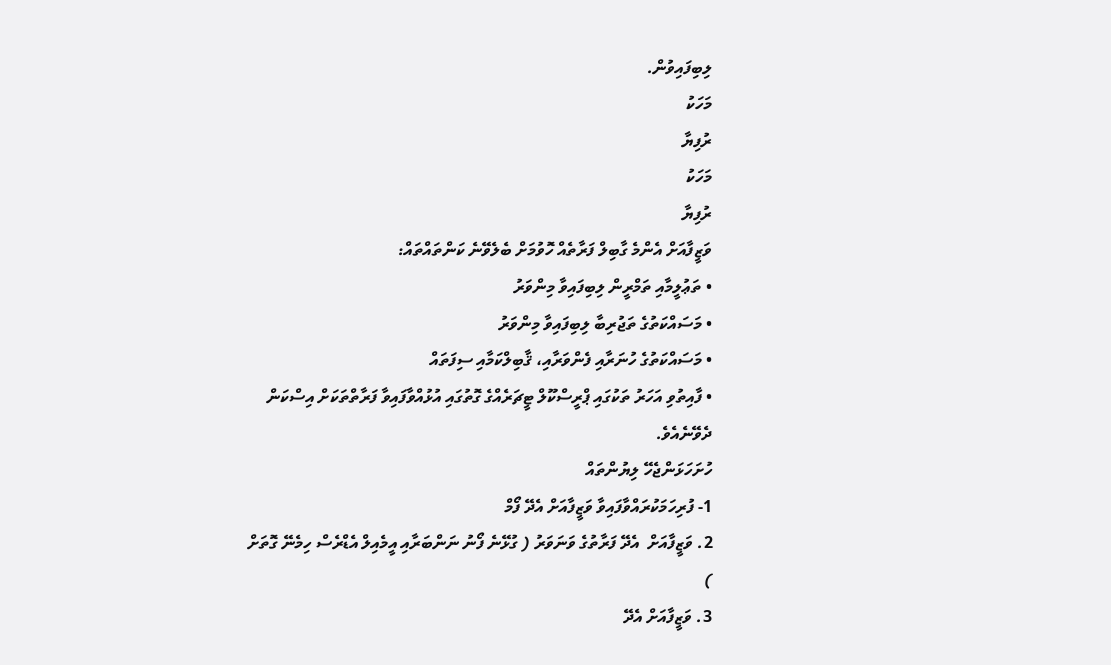ލިބިފައިވުން.
މަހަކު
ރުފިޔާ
މަހަކު
ރުފިޔާ
ވަޒީފާއަށް އެންމެ ގާބިލް ފަރާތެއް ހޮވުމަށް ބެލެވޭނެ ކަންތައްތައް:
• ތަޢުލީމާއި ތަމްރީން ލިބިފައިވާ މިންވަރު
• މަސައްކަތުގެ ތަޖުރިބާ ލިބިފައިވާ މިންވަރު
• މަސައްކަތުގެ ހުނަރާއި ފެންވަރާއި، ޤާބިލްކަމާއި ސިފަތައް
• ފާއިތުވި އަހަރު ތަކުގައި ޕްރީސްކޫލް ޓީޗަރެއްގެ ގޮތުގައި އުޅުއްވާފައިވާ ފަރާތްތަކަށް އިސްކަން ދެވޭނެއެވެ.
ހުށަހަޅަންޖެހޭ ލިޔުންތައް
1- ފުރިހަމަކުރައްވާފައިވާ ވަޒީފާއަށް އެދޭ ފޯމް
2. ވަޒީފާއަށް  އެދޭ ފަރާތުގެ ވަނަވަރު ( ގުޅޭނެ ފޯނު ނަންބަރާއި އީމެއިލް އެޑްރެސް ހިމެނޭ ގޮތަށް )
3. ވަޒީފާއަށް އެދޭ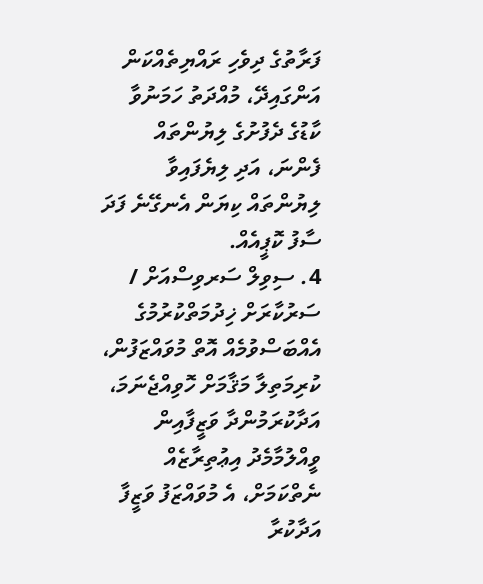ފަރާތުގެ ދިވެހި ރައްޔިތެއްކަން އަންގައިދޭ، މުއްދަތު ހަމަނުވާ ކާޑުގެ ދެފުށުގެ ލިޔުންތައް ފެންނަ، އަދި ލިޔެފައިވާ ލިޔުންތައް ކިޔަން އެނގޭނެ ފަދަ ސާފު ކޮޕީއެއް.
4. ސިވިލް ސަރވިސްއަށް / ސަރުކާރަށް ޚިދުމަތްކުރުމުގެ އެއްބަސްވުމެއް އޮތް މުވައްޒަފުން، ކުރިމަތިލާ މަޤާމަށް ހޮވިއްޖެނަމަ، އަދާކުރަމުންދާ ވަޒީފާއިން ވީއްލުމާމެދު އިޢުތިރާޒެއް ނެތްކަމަށް، އެ މުވައްޒަފު ވަޒީފާ އަދާކުރާ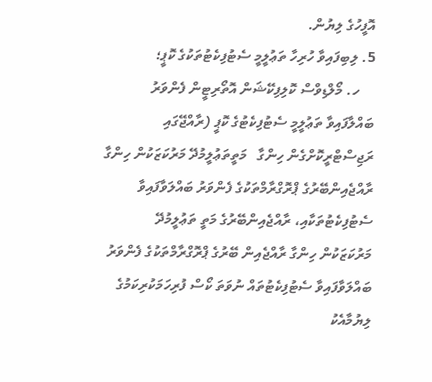އޮފީހުގެ ލިޔުން.
5. ލިބިފައިވާ ހުރިހާ ތަޢުލީމީ ސެޓުފިކެޓުތަކުގެ ކޮޕީ؛
    ހ. މޯލްޑިވްސް ކޮލިފިކޭޝަން އޮތޯރިޓީން ފެންވަރު ބައްލާފައިވާ ތަޢުލީމީ ސެޓުފިކެޓުގެ ކޮޕީ (ރާއްޖޭގައި ރަޖިސްޓްރީކޮށްގެން ހިންގާ   މަތީތަޢުލީމުދޭ މަރުކަޒަކުން ހިންގާ ރާއްޖެއިންބޭރުގެ ޕްރޮގްރާމްތަކުގެ ފެންވަރު ބައްލަވާފައިވާ ސެޓުފިކެޓުތަކާއި، ރާއްޖެއިންބޭރުގެ މަތީ ތަޢުލީމުދޭ މަރުކަޒަކުން ހިންގާ ރާއްޖެއިން ބޭރުގެ ޕްރޮގްރާމްތަކުގެ ފެންވަރު ބައްލަވާފައިވާ ސެޓުފިކެޓުތައް ނުވަތަ ކޯސް ފުރިހަމަކުރިކަމުގެ ލިޔުމާއެކު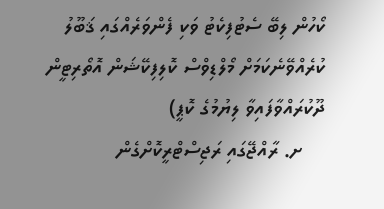ކޯހުން ލިބޭ ސެޓުފިކެޓު ވަކި ފެންވަރެއްގައި ޤަބޫލު ކުރެއްވޭނެކަމަށް މޯލްޑިވްސް ކޮލިފިކޭޝަން އޮތޯރިޓީން ދޫކުރައްވާފައިވާ ލިޔުމުގެ ކޮޕީ)
    ށ. ރާއްޖޭގައި ރަޖިސްޓްރީކޮށްގެން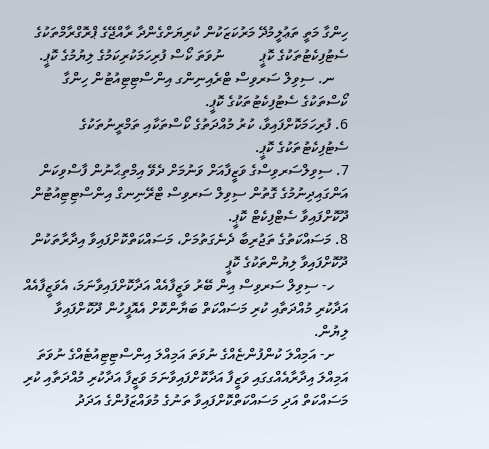ހިންގާ މަތީ ތަޢުލީމުދޭ މަރުކަޒަކުން ކުރިޔަށްގެންދާ ރާއްޖޭގެ ޕްރޮގްރާމްތަކުގެ ސެޓުފިކެޓުތަކުގެ ކޮޕީ          ނުވަތަ ކޯސް ފުރިހަމަކުރިކަމުގެ ލިޔުމުގެ ކޮޕީ.
    ނ. ސިވިލް ސަރވިސް ޓްރެއިނިންގ އިންސްޓިޓިއުޓުން ހިންގާ ކޯސްތަކުގެ ސެޓުފިކެޓުތަކުގެ ކޮޕީ.
6. ފުރިހަމަކޮށްފައިވާ، ކުރު މުއްދަތުގެ ކޯސްތަކާއި ތަމްރީނުތަކުގެ ސެޓުފިކެޓުތަކުގެ ކޮޕީ.
7. ސިވިލްސަރވިސްގެ ވަޒީފާއަށް ވަނުމަށް ދެވޭ އިމްތިޙާނުން ފާސްވިކަން އަންގައިދިނުމުގެ ގޮތުން ސިވިލް ސަރވިސް ޓްރޭނިނގް އިންސްޓިޓިއުޓުން ދޫކޮށްފައިވާ ސެޓްފިކެޓް ކޮޕީ.
8. މަސައްކަތުގެ ތަޖުރިބާ ދެނެގަތުމަށް، މަސައްކަތްކޮށްފައިވާ އިދާރާތަކުން ދޫކޮށްފައިވާ ލިޔުންތަކުގެ ކޮޕީ
    ހ- ސިވިލް ސަރވިސް އިން ބޭރު ވަޒީފާއެއް އަދާކޮށްފައިވާނަމަ، އެވަޒީފާއެއް އަދާކުރި މުއްދަތާއި ކުރި މަސައްކަތް ބަޔާންކޮށް އެއޮފީހުން ދޫކޮށްފައިވާ ލިޔުން.
    ށ- އަމިއްލަ ކުންފުންޏެއްގެ ނުވަތަ އަމިއްލަ އިންސްޓިޓިއުޓެއްގެ ނުވަތަ އަމިއްލަ އިދާރާއެއްގގައި ވަޒީފާ އަދާކޮށްފައިވާނަމަ ވަޒީފާ އަދާކުރި މުއްދަތާއި ކުރި މަސައްކަތް އަދި މަސައްކަތްކޮށްފައިވާ ތަނުގެ މުވައްޒަފުންގެ އަދަދު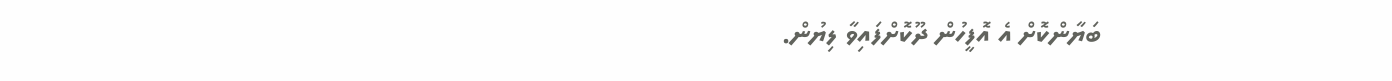ބަޔާންކޮށް އެ އޮފީހުން ދޫކޮށްފައިވާ ލިޔުން.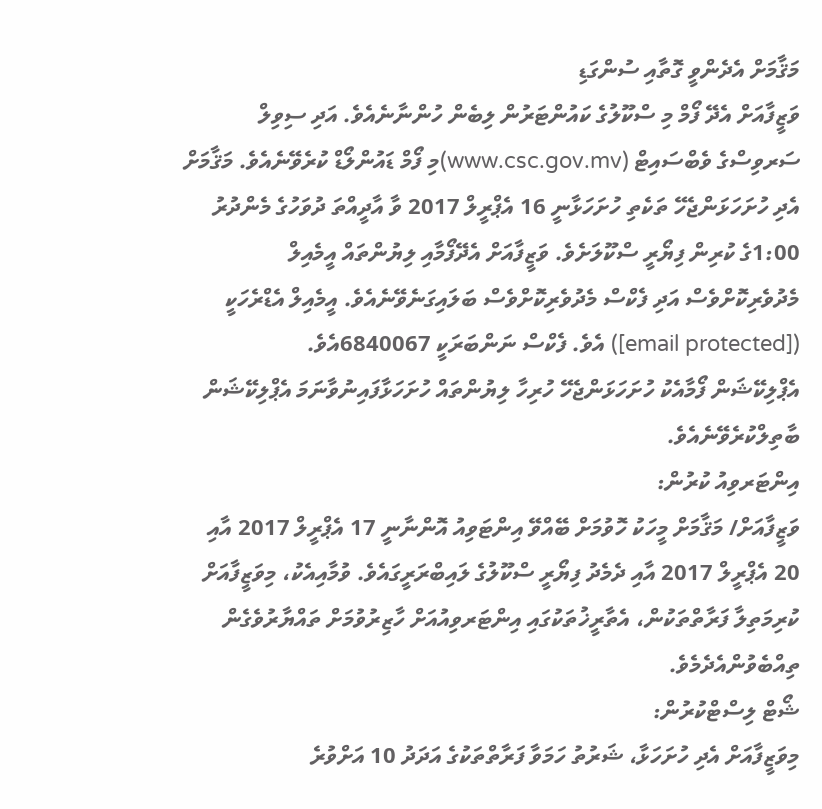މަޤާމަށް އެދެންވީ ގޮތާއި ސުންގަޑި
ވަޒީފާއަށް އެދޭ ފޯމް މި ސްކޫލުގެ ކައުންޓަރުން ލިބެން ހުންނާނެއެވެ. އަދި ސިވިލް ސަރވިސްގެ ވެބްސައިޓް (www.csc.gov.mv)މި ފޯމް ޑައުންލޯޑް ކުރެވޭނެއެވެ. މަޤާމަށް އެދި ހުށަހަޅަންޖެހޭ ތަކެތި ހުށަހަޅާނީ 16 އެޕްރީލް 2017 ވާ އާދީއްތަ ދުވަހުގެ މެންދުރު 1:00ގެ ކުރިން ފިޔޯރީ ސްކޫލަށެވެ. ވަޒީފާއަށް އެދޭފޯމާއި ލިޔުންތައް އީމެއިލް މެދުވެރިކޮށްވެސް އަދި ފެކްސް މެދުވެރިކޮށްވެސް ބަލައިގަނެވޭނެއެވެ. އީމެއިލް އެޑްރެހަކީ ([email protected]) އެވެ. ފެކްސް ނަންބަރަކީ 6840067އެވެ.
އެޕްލިކޭޝަން ފޯމާއެކު ހުށަހަޅަންޖެހޭ ހުރިހާ ލިޔުންތައް ހުށަހަޅާފައިނުވާނަމަ އެޕްލިކޭޝަން ބާތިލްކުރެވޭނެއެވެ.
އިންޓަރވިއު ކުރުން:
ވަޒީފާއަށް/ މަޤާމަށް މީހަކު ހޮވުމަށް ބޭއްވޭ އިންޓަވިއު އޮންނާނީ 17 އެޕްރީލް 2017 އާއި 20 އެޕްރީލް 2017 އާއި ދެމެދު ފިޔޯރީ ސްކޫލުގެ ލައިބްރަރީގައެވެ. ވުމާއިއެކު، މިވަޒީފާއަށް ކުރިމަތިލާ ފަރާތްތަކުން، އެތާރީޚުތަކުގައި އިންޓަރވިއުއަށް ހާޒިރުވުމަށް ތައްޔާރުވެގެން ތިއްބެވުންއެދެމެވެ.
ޝޯޓް ލިސްޓްކުރުން:
މިވަޒީފާއަށް އެދި ހުށަހަޅާ، ޝަރުތު ހަމަވާ ފަރާތްތަކުގެ އަދަދު 10 އަށްވުރެ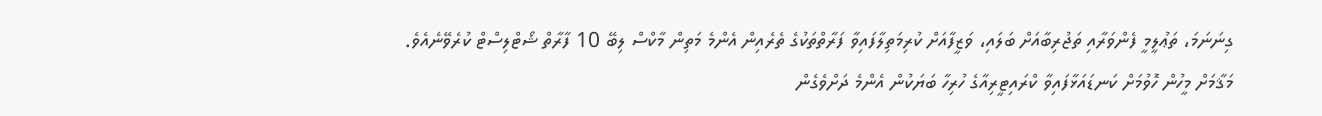ގިނަނަމަ، ތަޢުލީމީ ފެންވަރާއި ތަޖުރިބާއަށް ބަލައި، ވަޒީފާއަށް ކުރިމަތިލާފައިވާ ފަރާތްތަކުގެ ތެރެއިން އެންމެ މަތިން މާކްސް ލިބޭ 10 ފާރާތް ޝޯޓްލިސްޓް ކުރެވޭނެއެވެ.
މަޤާމަށް މީހުން ހޮވުމަށް ކަނޑައަޅާފައިވާ ކްރައިޓީރިއާގެ ހުރިހާ ބަޔަކުން އެންމެ ދަށްވެގެން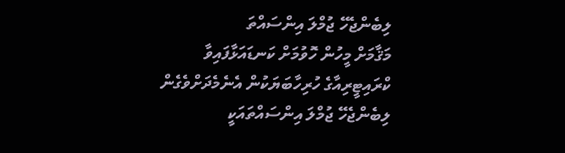ލިބެންޖެހޭ ޖުމްލަ އިންސައްތަ
މަޤާމަށް މީހުން ހޮވުމަށް ކަނޑައަޅާފައިވާ ކްރައިޓީރިއާގެ ހުރިހާބަޔަކުން އެނެމެދަށްވެގެން ލިބެންޖެހޭ ޖުމްލަ އިންސައްތައަކީ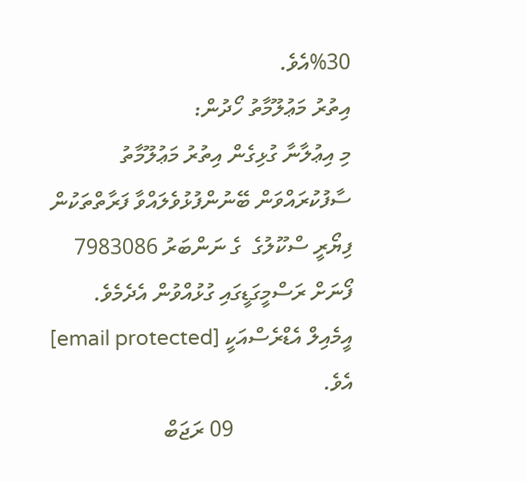%30އެވެ.
އިތުރު މަޢުލޫމާތު ހޯދުން:
މި އިޢުލާނާ ގުޅިގެން އިތުރު މަޢުލޫމާތު ސާފުކުރައްވަން ބޭނުންފުޅުވެލައްވާ ފަރާތްތަކުން ފިޔޯރީ ސްކޫލުގެ  ގެ ނަންބަރު 7983086   ފޯނަށް ރަސްމީގަޑީގައި ގުޅުއްވުން އެދެމެވެ. އީމެއިލް އެޑްރެސްއަކީ [email protected] އެވެ.
                      09 ރަޖަބް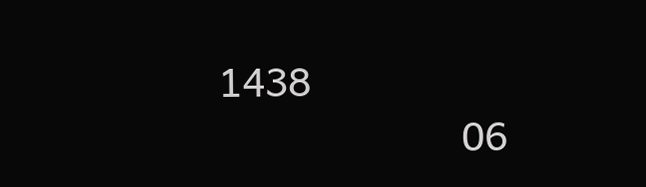1438
                      06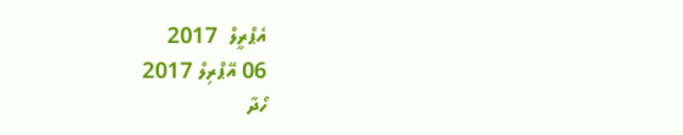އެޕްރީލް  2017
06 އޭޕްރިލް 2017
ހޯދާ